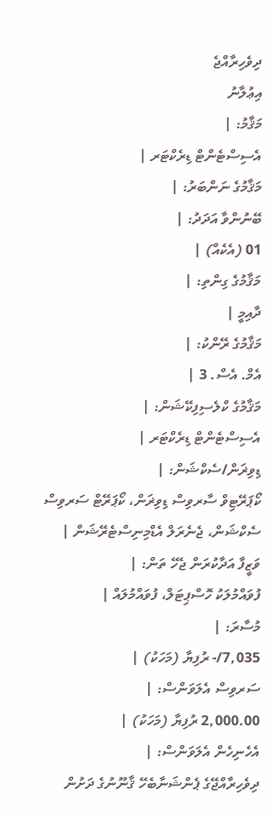ދިވެހިރާއްޖެ
އިޢުލާނު
މަޤާމު: |
އެސިސްޓެންޓް ޑިރެކްޓަރ |
މަޤާމުގެ ނަންބަރު: |
ބޭނުންވާ އަދަދު: |
01 (އެކެއް) |
މަޤާމުގެ ގިންތި: |
ދާއިމީ |
މަޤާމުގެ ރޭންކު: |
އެމް. އެސް. 3 |
މަޤާމުގެ ކްލެސިފިކޭޝަން: |
އެސިސްޓެންޓް ޑިރެކްޓަރ |
ޑިވިޜަން/ސެކްޝަން: |
ކޯޕަރޭޓިވް ސާރވިސް ޑިވިޜަން، ކޯޕަރޭޓް ސަރވިސް ސެކްޝަން، ޖެނެރަލް އެޑްމިނިސްޓެރޭޝަން |
ވަޒީފާ އަދާކުރަން ޖެހޭ ތަން: |
ފުވައްމުލަކު ހޮސްޕިޓަލް، ފުވައްމުލައް |
މުސާރަ: |
7,035/- ރުފިޔާ (މަހަކު) |
ސަރވިސް އެލަވަންސް: |
2,000.00 ރުފިޔާ (މަހަކު) |
އެހެނިހެން އެލަވަންސް: |
ދިވެހިރާއްޖޭގެ ޕެންޝަނާބެހޭ ޤާނޫނުގެ ދަށުން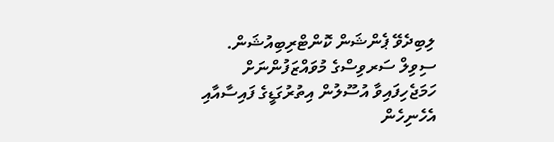ލިބިދެވޭ ޕެންޝަން ކޮންޓްރިބިއުޝަން. ސިވިލް ސަރވިސްގެ މުވައްޒަފުންނަށް ހަމަޖެހިފައިވާ އުސޫލުން އިތުރުގަޑީގެ ފައިސާއާއި އެހެނިހެން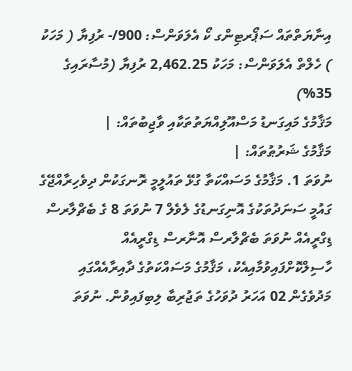އިނާޔަތްތައް ސަޕޯރޓިންގ ކޯ އެލަވަންސް: 900/- ރުފިޔާ ( މަހަކު ) ހެލްތް އެލަވަންސް: މަހަކު 2,462.25 ރުފިޔާ (މުސާރައިގެ 35%)
މަޤާމުގެ މައިގަނޑު މަސްއޫލިއްޔަތުތަކާއި ވާޖިބުތައް: |
މަޤާމުގެ ޝަރުޠުތައް: |
ނުވަތަ 1. މަޤާމުގެ މަސައްކަތާ ގުޅޭ ތައުލީމީ ރޮނގަކުން ދިވެހިރާއްޖޭގެ ގައުމީ ސަނަދުތަކުގެ އޮނިގަނޑުގެ ލެވެލް 7 ނުވަތަ 8 ގެ ބެޗްލާރސް ޑިގްރީއެއް ނުވަތަ ބެޗްލާރސް އޮނާރސް ޑިގްރީއެއް ހާސިލްކޮށްފައިވުމާއިއެކު، މަޤާމުގެ މަސައްކަތުގެ ދާއިރާއެއްގައި މަދުވެގެން 02 އަހަރު ދުވަހުގެ ތަޖުރިބާ ލިބިފައިވުން. ނުވަތަ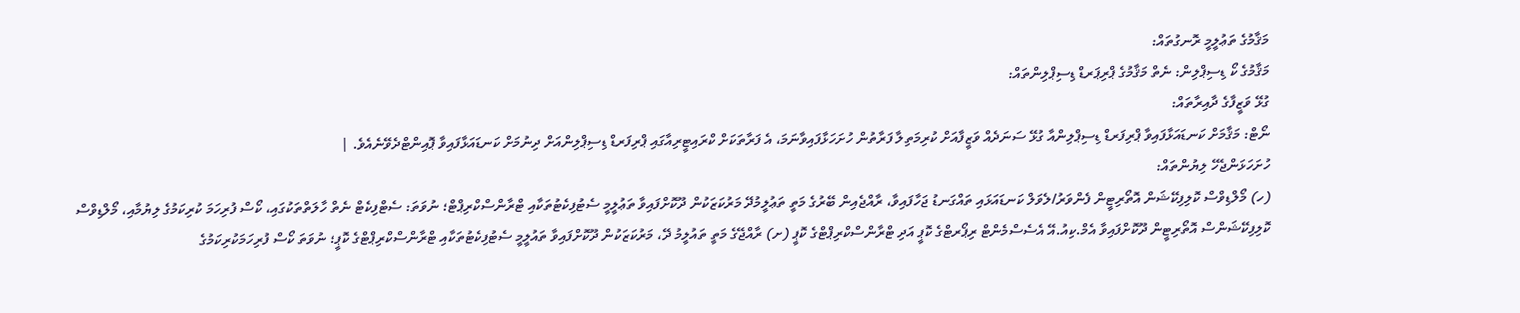މަޤާމުގެ ތަޢުލީމީ ރޮނގުތައް:
މަޤާމުގެ ކޯ ޑިސިޕްލިން: ނެތް މަޤާމުގެ ޕްރިޕަރޑް ޑިސިޕްލިންތައް:
ގުޅޭ ވަޒީފާގެ ދާއިރާތައް:
ނޯޓް: މަޤާމަށް ކަނޑައަޅާފައިވާ ޕްރިފަރޑް ޑިސިޕްލިންއާ ގުޅޭ ސަނަދެއް ވަޒީފާއަށް ކުރިމަތިލާ ފަރާތުން ހުށަހަޅާފައިވާނަމަ، އެ ފަރާތަކަށް ކްރައިޓީރިއާގައި ޕްރިފަރޑް ޑިސިޕްލިންއަށް ދިނުމަށް ކަނޑައަޅާފައިވާ ޕޮއިންޓްދެވޭނެއެވެ. |
ހުށަހަޅަންޖެހޭ ލިޔުންތައް:
(ހ) މޯލްޑިވްސް ކޮލިފިކޭޝަން އޮތޯރިޓީން ފެންވަރު/ލެވަލް ކަނޑައަޅައި ތައްގަނޑު ޖަހާފައިވާ، ރާއްޖެއިން ބޭރުގެ މަތީ ތަޢުލީމުދޭ މަރުކަޒަކުން ދޫކޮށްފައިވާ ތަޢުލީމީ ސެޓުފިކެޓުތަކާއި ޓްރާންސްކްރިޕްޓް؛ ނުވަތަ: ސެޓްފިކެޓް ނެތް ހާލަތްތަކުގައި، ކޯސް ފުރިހަމަ ކުރިކަމުގެ ލިޔުމާއި، މޯލްޑިވްސް ކޮލިފިކޭޝަންސް އޮތޯރިޓީން ދޫކޮށްފައިވާ އެމް.ކިއު.އޭ އެސެސްމެންޓް ރިޕޯރޓްގެ ކޮޕީ އަދި ޓްރާންސްކްރިޕްޓްގެ ކޮޕީ (ށ) ރާއްޖޭގެ މަތީ ތައުލީމު ދޭ، މަރުކަޒަކުން ދޫކޮށްފައިވާ ތައުލީމީ ސެޓުފިކެޓުތަކާއި ޓްރާންސްކްރިޕްޓްގެ ކޮޕީ؛ ނުވަތަ ކޯސް ފުރިހަމަކުރިކަމުގެ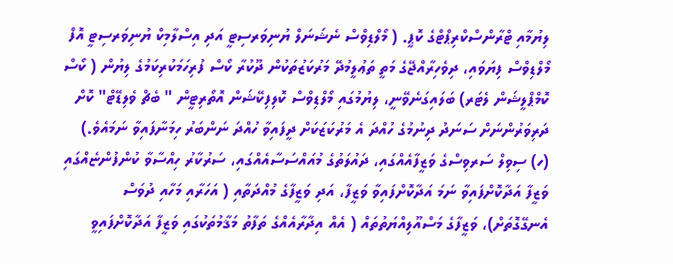ލިޔުމާއި ޓްރާންސްކްރިޕްޓްގެ ކޮޕީ. ( މޯލްޑިވްސް ނެޝަނަލް ޔުނިވަރސިޓީ އަދި އިސްލާމިކް ޔުނިވަރސިޓީ އޮފް މޯލްޑިވްސް ފިޔަވައި، ދިވެހިރާއްޖޭގެ މަތީ ތަޢުލީމުދޭ މަރުކަޒުތަކުން ދޫކުރާ ކޯސް ފުރިހަމަކުރިކަމުގެ ލިޔުން ( ކޯސް ކޮމްޕްލީޝަން ލެޓަރ) ބަލައިގަނެވޭނީ، ލިޔުމުގައި މޯލްޑިވްސް ކޮލިފިކޭޝަން އޮތޯރިޓީން " ބެޗް ވެލިޑޭޓް" ކޮށް ދަރިވަރުންނަށް ސަނަދު ދިނުމުގެ ހުއްދަ އެ މަރުކަޒަކަށް ދީފައިވާ ހުއްދަ ނަންބަރު ހިމަނާފައިވާ ނަމައެވެ.)
(ހ) ސިވިލް ސަރވިސްގެ ވަޒީފާއެއްގައި، ދައުލަތުގެ މުއައްސަސާއެއްގައި، ސަރުކާރު ހިއްސާވާ ކުންފުންޏެއްގައި ވަޒީފާ އަދާކޮށްފައިވާ ނަމަ އަދާކޮށްފައިވާ ވަޒީފާ، އަދި ވަޒީފާގެ މުއްދަތާއި ( އަހަރާއި މަހާއި ދުވަސް އެނގޭގޮތަށް)، ވަޒީފާގެ މަސްއޫލިއްޔަތުތައް ( އެއް އިދާރާއެއްގެ ތަފާތު މަޤާމުތަކުގައި ވަޒީފާ އަދާކޮށްފައިވީ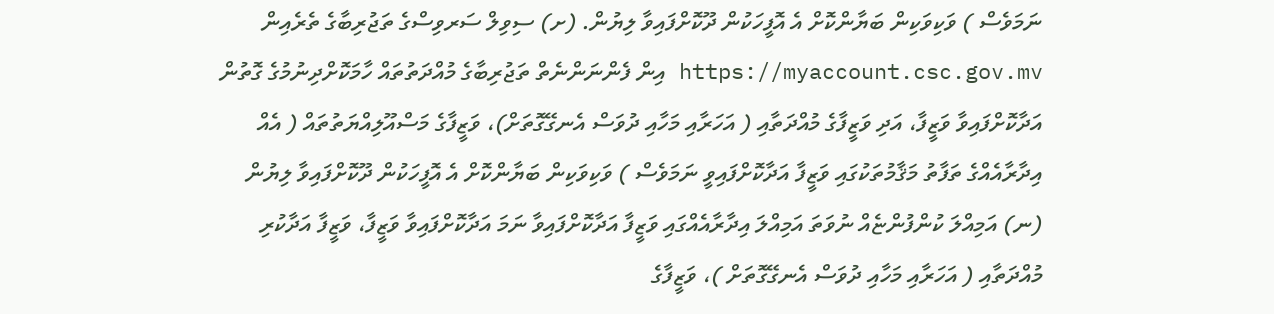ނަމަވެސް ) ވަކިވަކިން ބަޔާންކޮށް އެ އޮފީހަކުން ދޫކޮށްފައިވާ ލިޔުން. (ށ) ސިވިލް ސަރވިސްގެ ތަޖުރިބާގެ ތެރެއިން https://myaccount.csc.gov.mv އިން ފެންނަންނެތް ތަޖުރިބާގެ މުއްދަތުތައް ހާމަކޮށްދިނުމުގެ ގޮތުން އަދާކޮށްފައިވާ ވަޒީފާ، އަދި ވަޒީފާގެ މުއްދަތާއި ( އަހަރާއި މަހާއި ދުވަސް އެނގޭގޮތަށް)، ވަޒީފާގެ މަސްއޫލިއްޔަތުތައް ( އެއް އިދާރާއެއްގެ ތަފާތު މަޤާމުތަކުގައި ވަޒީފާ އަދާކޮށްފައިވީ ނަމަވެސް ) ވަކިވަކިން ބަޔާންކޮށް އެ އޮފީހަކުން ދޫކޮށްފައިވާ ލިޔުން (ނ) އަމިއްލަ ކުންފުންޏެއް ނުވަތަ އަމިއްލަ އިދާރާއެއްގައި ވަޒީފާ އަދާކޮށްފައިވާ ނަމަ އަދާކޮށްފައިވާ ވަޒީފާ، ވަޒީފާ އަދާކުރި މުއްދަތާއި ( އަހަރާއި މަހާއި ދުވަސް އެނގޭގޮތަށް )، ވަޒީފާގެ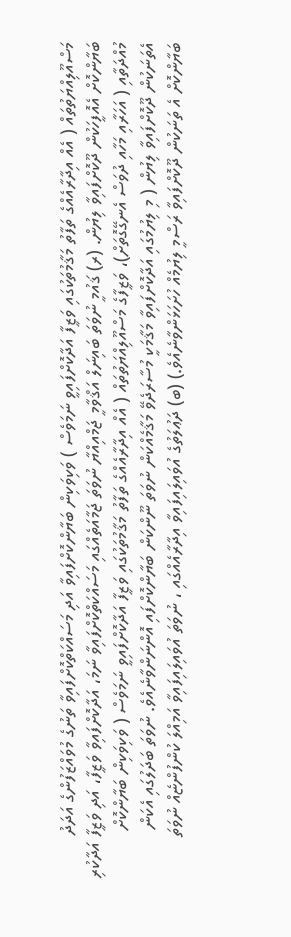މަސްއޫލިއްޔަތުތައް ( އެއް އިދާރާއެއްގެ ތަފާތު މަޤާމުތަކުގައި ވަޒީފާ އަދާކޮށްފައިވީ ނަމަވެސް ) ވަކިވަކިން ބަޔާންކޮށްފައިވާ އަދި މަސައްކަތްކޮށްފައިވާ ތަނުގެ މުވައްޒަފުންގެ އަދަދު ބަޔާންކޮށް އެއޮފީހަކުން ދޫކޮށްފައިވާ ލިޔުން. (ރ) ޤައުމީ ނުވަތަ ބައިނަލް އަޤްވާމީ ޖަމްއިއްޔާ ނުވަތަ ޖަމާއަތެއްގައި މަސައްކަތްކޮށްފައިވާ ނަމަ، އަދާކޮށްފައިވާ ވަޒީފާ، އަދި ވަޒީފާ އަދާކުރި މުއްދަތާއި ( އަހަރާއި މަހާއި ދުވަސް އެނގޭގޮތަށް)، ވަޒީފާގެ މަސްއޫލިއްޔަތުތައް ( އެއް އިދާރާއެއްގެ ތަފާތު މަޤާމުތަކުގައި ވަޒީފާ އަދާކޮށްފައިވީ ނަމަވެސް ( ވަކިވަކިން ބަޔާންކޮށް އެތަނަކުން ދޫކޮށްފައިވާ ލިޔުން ( މި ލިޔުމުގައި އަދާކޮށްފައިވާ މަޤާމަކީ މުސާރަދެވޭ މަޤާމެއްކަން ނުވަތަ ނޫންކަން ބަޔާންކޮށްފައި އޮންނަންވާނެއެވެ. ނުވަތަ ބަދަލުގައި އެކަން ބަޔާންކޮށް އެ ތަނަކުން ދޫކޮށްފައިވާ ރަސްމީ ލިޔުމެއް ހުށަހަޅަންވާނެއެވެ.) (ބ) ދަޢުލަތުގެ އުވައިލައިފައިވާ އިދާރާއެއްގައި ، ނުވަތަ އުވައިލައިފައިވާ އަމިއްލަ ކުންފުންޏެއް ނުވަތަ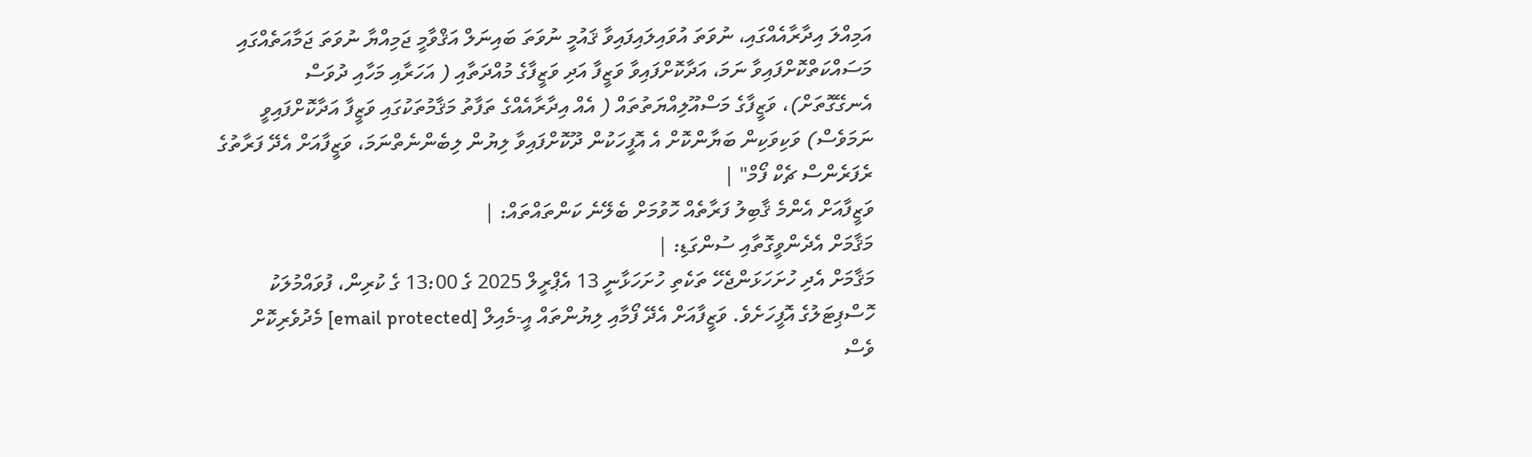އަމިއްލަ އިދާރާއެއްގައި، ނުވަތަ އުވައިލައިފައިވާ ޤައުމީ ނުވަތަ ބައިނަލް އަޤްވާމީ ޖަމިއްޔާ ނުވަތަ ޖަމާއަތެއްގައި މަސައްކަތްކޮށްފައިވާ ނަމަ، އަދާކޮށްފައިވާ ވަޒީފާ އަދި ވަޒީފާގެ މުއްދަތާއި ( އަހަރާއި މަހާއި ދުވަސް އެނގޭގޮތަށް)، ވަޒީފާގެ މަސްއޫލިއްޔަތުތައް ( އެއް އިދާރާއެއްގެ ތަފާތު މަޤާމުތަކުގައި ވަޒީފާ އަދާކޮށްފައިވީ ނަމަވެސް) ވަކިވަކިން ބަޔާންކޮށް އެ އޮފީހަކުން ދޫކޮށްފައިވާ ލިޔުން ލިބެންނެތްނަމަ، ވަޒީފާއަށް އެދޭ ފަރާތުގެ ރެފަރެންސް ޗެކް ފޯމް" |
ވަޒީފާއަށް އެންމެ ޤާބިލު ފަރާތެއް ހޮވުމަށް ބެލޭނެ ކަންތައްތައް: |
މަޤާމަށް އެދެންވީގޮތާއި ސުންގަޑި: |
މަޤާމަށް އެދި ހުށަހަޅަންޖެހޭ ތަކެތި ހުށަހަޅާނީ 13 އެޕްރީލް 2025 ގެ 13:00 ގެ ކުރިން، ފުވައްމުލަކު ހޮސްޕިޓަލުގެ އޮފީހަށެވެ. ވަޒީފާއަށް އެދޭ ފޯމާއި ލިޔުންތައް އީ-މެއިލް [email protected] މެދުވެރިކޮށް ވެސް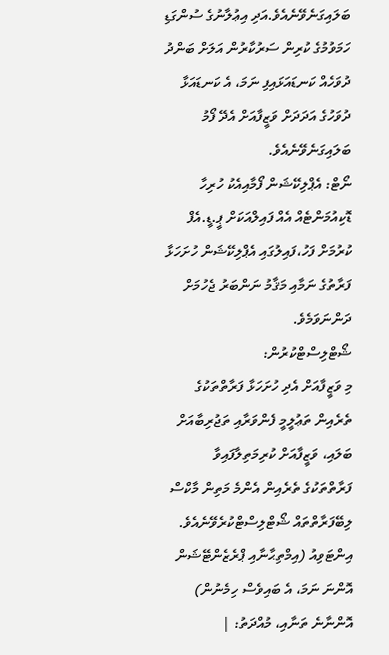ބަލައިގަނެވޭނެއެވެ.އަދި އިޢުލާނުގެ ސުންގަޑި ހަމަވުމުގެ ކުރިން ސަރުކާރުން އަލަށް ބަންދު ދުވަހެއް ކަނޑައަޅައިފި ނަމަ، އެ ކަނޑައަޅާ ދުވަހުގެ އަދަދަށް ވަޒީފާއަށް އެދޭ ފޯމު ބަލައިގަނެވޭނެއެވެ.
ނޯޓް: އެޕްލިކޭޝަން ފޯމާއިއެކު ހުރިހާ ޑޮކިއުމަންޓެއް އެއް ފައިލްއަކަށް ޕީ.ޑީ.އެފް ކުރުމަށް ފަހު،ފައިލުގައި އެޕްލިކޭޝަން ހުށަހަޅާ ފަރާތުގެ ނަމާއި މަޤާމު ނަންބަރު ޖެހުމަށް ދަންނަވަމެވެ.
ޝޯޓްލިސްޓްކުރުން:
މި ވަޒީފާއަށް އެދި ހުށަހަޅާ ފަރާތްތަކުގެ ތެރެއިން ތަޢުލީމީ ފެންވަރާއި ތަޖުރިބާއަށް ބަލައި، ވަޒީފާއަށް ކުރިމަތިލާފައިވާ ފަރާތްތަކުގެ ތެރެއިން އެންމެ މަތިން މާކްސް ލިބޭފަރާތްތައް ޝޯޓްލިސްޓްކުރެވޭނެއެވެ.
އިންޓަވިއު (އިމްތިޙާނާއި ޕްރެޒެންޓޭޝަން އޮންނަ ނަމަ، އެ ބައިވެސް ހިމެނުން) އޮންނާނެ ތަނާއި، މުއްދަތު: |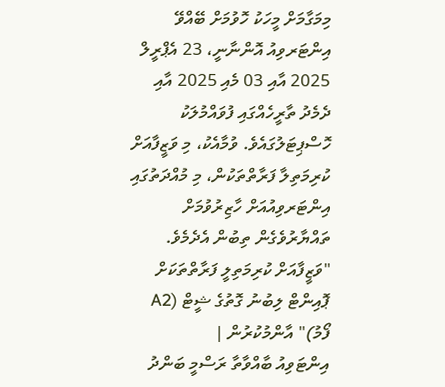މިމަގާމަށް މީހަކު ހޮވުމަށް ބޭއްވޭ އިންޓަރވިއު އޮންނާނީ، 23 އެޕްރީލް 2025 އާއި 03 މެއި 2025 އާއި ދެމެދު ތާރީހެއްގައި ފުވައްމުލަކު ހޮސްޕިޓަލުގައެވެ. ވުމާއެކު، މި ވަޒީފާއަށް ކުރިމަތިލާ ފަރާތްތަކުން، މި މުއްދަތުގައި އިންޓަރވިއުއަށް ހާޒިރުވުމަށް ތައްޔާރުވެގެން ތިބުން އެދެމެވެ.
"ވަޒީފާއަށް ކުރިމަތިލީ ފަރާތްތަކަށް ޕޮއިންޓް ލިބުނު ގޮތުގެ ޝީޓް (A2 ފޯމު)" އާންމުކުރުން |
އިންޓަވިއު ބާއްވާތާ ރަސްމީ ބަންދު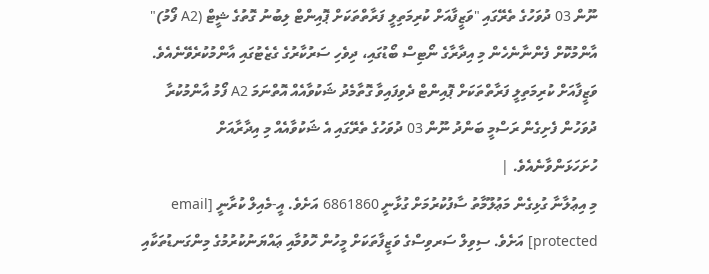ނޫން 03 ދުވަހުގެ ތެރޭގައި "ވަޒީފާއަށް ކުރިމަތިލީ ފަރާތްތަކަށް ޕޮއިންޓް ލިބުނު ގޮތުގެ ޝީޓް (A2 ފޯމު)" އާންމުކޮށް ފެންނާނެހެން މި އިދާރާގެ ނޯޓިސް ބޯޑުގައި، ދިވެހި ސަރުކާރުގެ ގެޒެޓުގައި އާންމުކުރެވޭނެއެވެ. ވަޒީފާއަށް ކުރިމަތިލީ ފަރާތްތަކަށް ޕޮއިންޓް ދެވިފައިވާ ގޮތާމެދު ޝަކުވާއެއް އޮތްނަމަ A2 ފޯމު އާންމުކުރާ ދުވަހުން ފެށިގެން ރަސްމީ ބަންދު ނޫން 03 ދުވަހުގެ ތެރޭގައި އެ ޝަކުވާއެއް މި އިދާރާއަށް ހުށަހަޅަންވާނެއެވެ. |
މި އިޢުލާނާ ގުޅިގެން މަޢުލޫމާތު ސާފުކުރުމަށް ގުޅާނީ 6861860 އަށެވެ. އީ-މެއިލް ކުރާނީ [email protected] އަށެވެ. ސިވިލް ސަރވިސްގެ ވަޒީފާތަކަށް މީހުން ހޮވުމާއި ޢައްޔަނުކުރުމުގެ މިންގަނޑުތަކާއި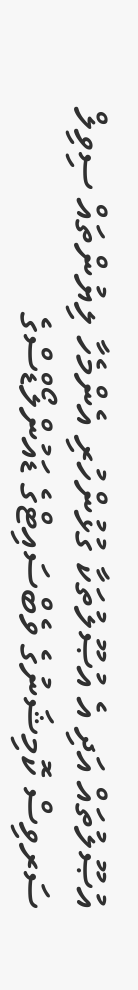އުޞޫލުތައް އަދި އެ އުޞޫލުތަކާ ގުޅުންހުރި އެންމެހާ ލިޔުންތައް ސިވިލް ސަރވިސް ކޮމިޝަނުގެ ވެބްސައިޓްގެ ޑައުންލޯޑްސްގެ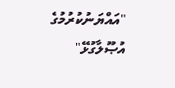"އައްޔަނުކުރުމުގެ އުޞޫލާގުޅޭ"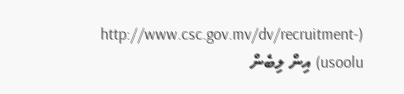(http://www.csc.gov.mv/dv/recruitment-usoolu) އިން ލިބެން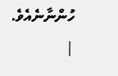ހުންނާނެއެވެ. |